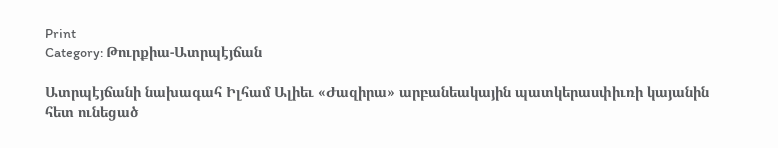Print
Category: Թուրքիա-Ատրպէյճան

Ատրպէյճանի նախագահ Իլհամ Ալիեւ «Ժազիրա» արբանեակային պատկերասփիւռի կայանին հետ ունեցած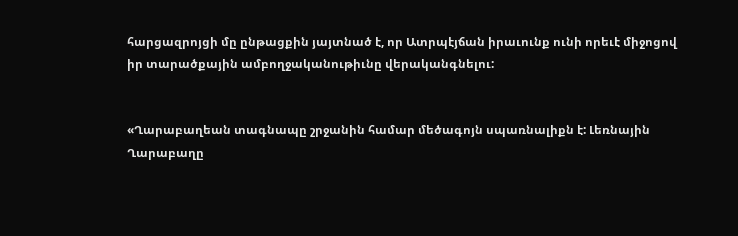հարցազրոյցի մը ընթացքին յայտնած է, որ Ատրպէյճան իրաւունք ունի որեւէ միջոցով իր տարածքային ամբողջականութիւնը վերականգնելու:


«Ղարաբաղեան տագնապը շրջանին համար մեծագոյն սպառնալիքն է: Լեռնային Ղարաբաղը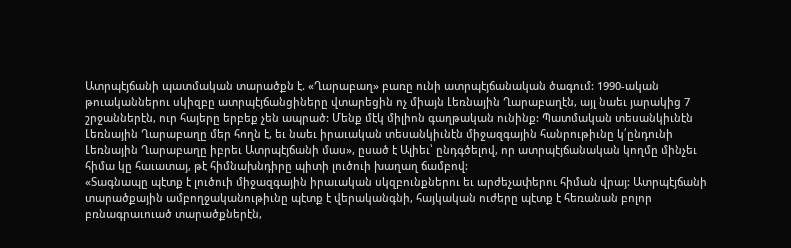Ատրպէյճանի պատմական տարածքն է. «Ղարաբաղ» բառը ունի ատրպէյճանական ծագում: 1990-ական թուականներու սկիզբը ատրպէյճանցիները վտարեցին ոչ միայն Լեռնային Ղարաբաղէն, այլ նաեւ յարակից 7 շրջաններէն, ուր հայերը երբեք չեն ապրած: Մենք մէկ միլիոն գաղթական ունինք: Պատմական տեսանկիւնէն Լեռնային Ղարաբաղը մեր հողն է, եւ նաեւ իրաւական տեսանկիւնէն միջազգային հանրութիւնը կ՛ընդունի Լեռնային Ղարաբաղը իբրեւ Ատրպէյճանի մաս», ըսած է Ալիեւ՝ ընդգծելով, որ ատրպէյճանական կողմը մինչեւ հիմա կը հաւատայ, թէ հիմնախնդիրը պիտի լուծուի խաղաղ ճամբով:
«Տագնապը պէտք է լուծուի միջազգային իրաւական սկզբունքներու եւ արժեչափերու հիման վրայ: Ատրպէյճանի տարածքային ամբողջականութիւնը պէտք է վերականգնի, հայկական ուժերը պէտք է հեռանան բոլոր բռնագրաւուած տարածքներէն,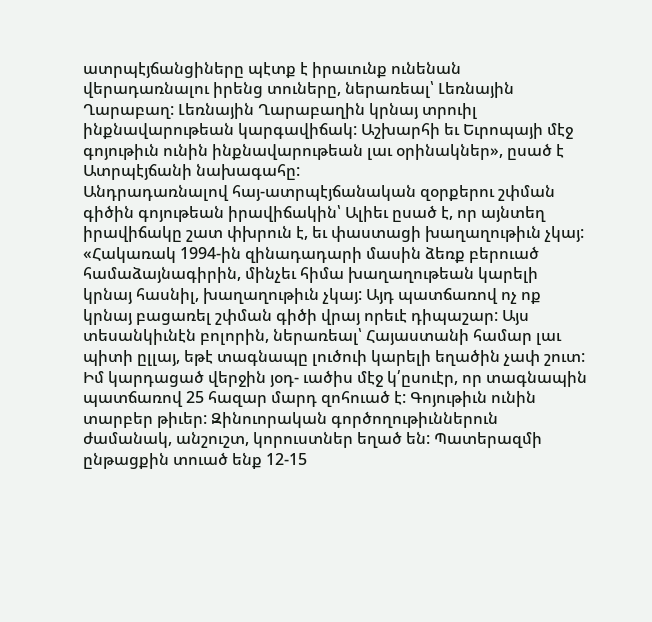ատրպէյճանցիները պէտք է իրաւունք ունենան վերադառնալու իրենց տուները, ներառեալ՝ Լեռնային Ղարաբաղ: Լեռնային Ղարաբաղին կրնայ տրուիլ ինքնավարութեան կարգավիճակ: Աշխարհի եւ Եւրոպայի մէջ գոյութիւն ունին ինքնավարութեան լաւ օրինակներ», ըսած է Ատրպէյճանի նախագահը:
Անդրադառնալով հայ-ատրպէյճանական զօրքերու շփման գիծին գոյութեան իրավիճակին՝ Ալիեւ ըսած է, որ այնտեղ իրավիճակը շատ փխրուն է, եւ փաստացի խաղաղութիւն չկայ:
«Հակառակ 1994-ին զինադադարի մասին ձեռք բերուած համաձայնագիրին, մինչեւ հիմա խաղաղութեան կարելի կրնայ հասնիլ, խաղաղութիւն չկայ: Այդ պատճառով ոչ ոք կրնայ բացառել շփման գիծի վրայ որեւէ դիպաշար: Այս տեսանկիւնէն բոլորին, ներառեալ՝ Հայաստանի համար լաւ պիտի ըլլայ, եթէ տագնապը լուծուի կարելի եղածին չափ շուտ: Իմ կարդացած վերջին յօդ- ւածիս մէջ կ՛ըսուէր, որ տագնապին պատճառով 25 հազար մարդ զոհուած է: Գոյութիւն ունին տարբեր թիւեր: Զինուորական գործողութիւններուն ժամանակ, անշուշտ, կորուստներ եղած են: Պատերազմի ընթացքին տուած ենք 12-15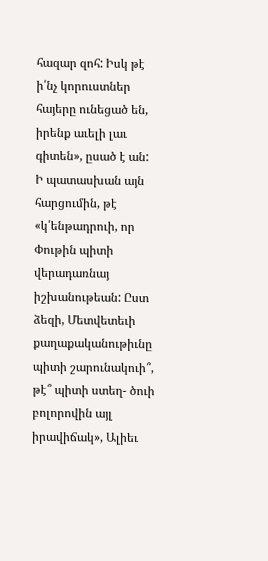հազար զոհ: Իսկ թէ ի՛նչ կորուստներ հայերը ունեցած են, իրենք աւելի լաւ գիտեն», ըսած է ան:
Ի պատասխան այն հարցումին, թէ «կ՛ենթադրուի, որ Փութին պիտի վերադառնայ իշխանութեան: Ըստ ձեզի, Մետվետեւի քաղաքականութիւնը պիտի շարունակուի՞, թէ՞ պիտի ստեղ- ծուի բոլորովին այլ իրավիճակ», Ալիեւ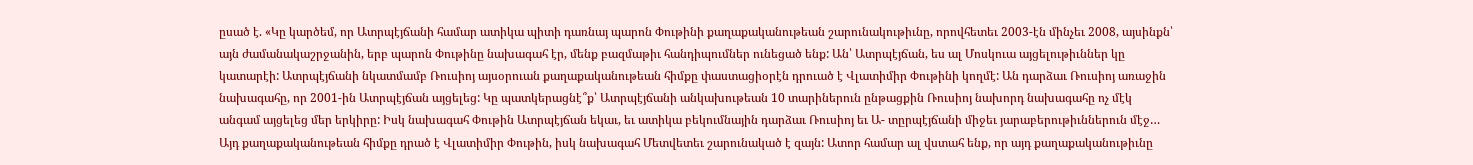ըսած է. «Կը կարծեմ, որ Ատրպէյճանի համար ատիկա պիտի դառնայ պարոն Փութինի քաղաքականութեան շարունակութիւնը, որովհետեւ 2003-էն մինչեւ 2008, այսինքն՝ այն ժամանակաշրջանին, երբ պարոն Փութինը նախագահ էր, մենք բազմաթիւ հանդիպումներ ունեցած ենք: Ան՝ Ատրպէյճան, ես ալ Մոսկուա այցելութիւններ կը կատարէի: Ատրպէյճանի նկատմամբ Ռուսիոյ այսօրուան քաղաքականութեան հիմքը փաստացիօրէն դրուած է Վլատիմիր Փութինի կողմէ: Ան դարձաւ Ռուսիոյ առաջին նախագահը, որ 2001-ին Ատրպէյճան այցելեց: Կը պատկերացնէ՞ք՝ Ատրպէյճանի անկախութեան 10 տարիներուն ընթացքին Ռուսիոյ նախորդ նախագահը ոչ մէկ անգամ այցելեց մեր երկիրը: Իսկ նախագահ Փութին Ատրպէյճան եկաւ, եւ ատիկա բեկումնային դարձաւ Ռուսիոյ եւ Ա- տըրպէյճանի միջեւ յարաբերութիւններուն մէջ… Այդ քաղաքականութեան հիմքը դրած է Վլատիմիր Փութին, իսկ նախագահ Մետվետեւ շարունակած է զայն: Ատոր համար ալ վստահ ենք, որ այդ քաղաքականութիւնը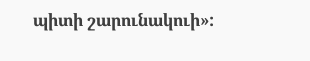պիտի շարունակուի»: